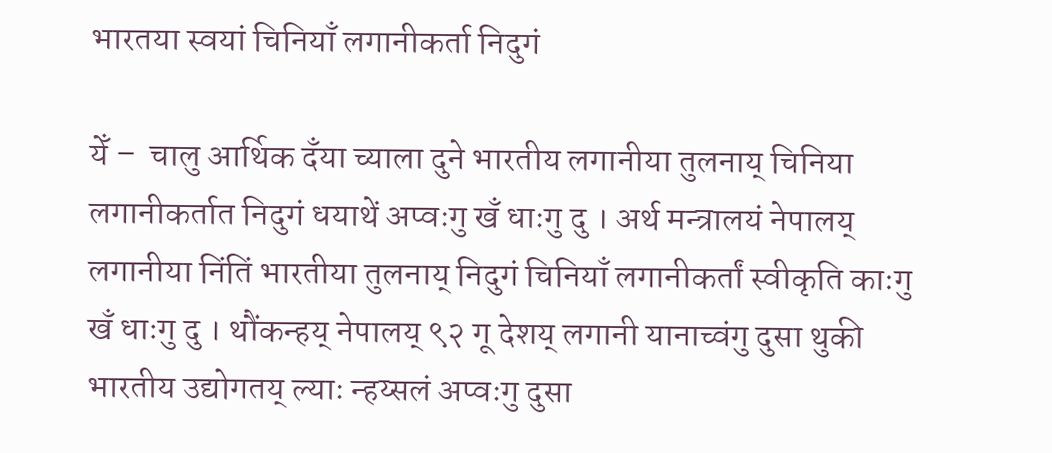भारतया स्वयां चिनियाँ लगानीकर्ता निदुगं

येँ –  चालु आर्थिक दँया च्याला दुने भारतीय लगानीया तुलनाय् चिनिया लगानीकर्तात निदुगं धयाथें अप्वःगु खँ धाःगु दु । अर्थ मन्त्रालयं नेपालय् लगानीया निंतिं भारतीया तुलनाय् निदुगं चिनियाँ लगानीकर्तां स्वीकृति काःगु खँ धाःगु दु । थौंकन्हय् नेपालय् ९२ गू देशय् लगानी यानाच्वंगु दुसा थुकी भारतीय उद्योगतय् ल्याः न्हय्सलं अप्वःगु दुसा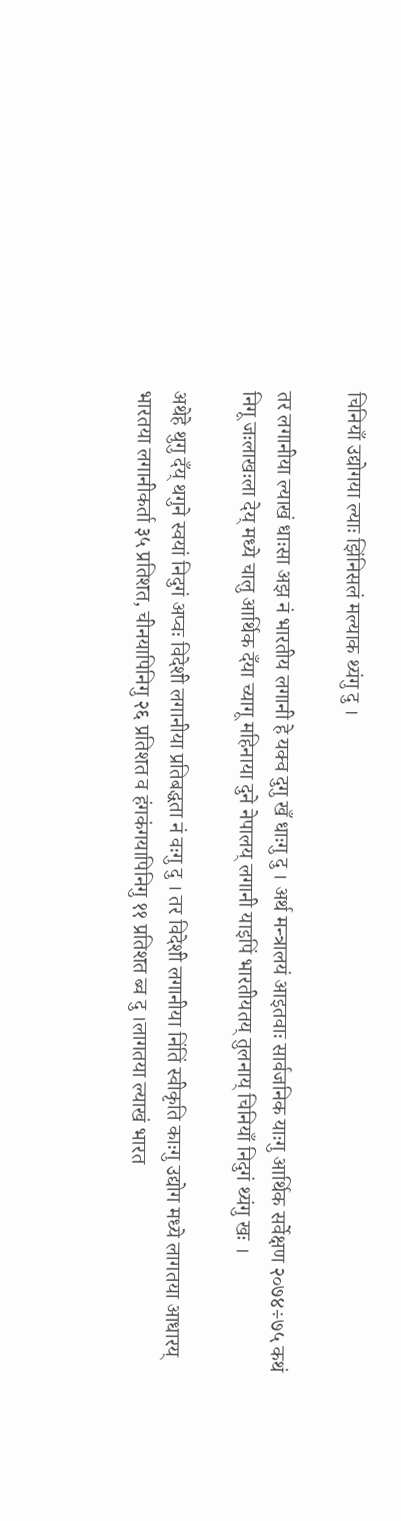चिनियाँ उद्योगया ल्याः झिंनिसलं मल्याक थ्यंगु दु ।

तर लगानीया ल्याखं धाःसा अझ नं भारतीय लगानी हे यक्व दुगु खँ धाःगु दु । अर्थ मन्त्रालयं आइतवाः सार्वजनिक याःगु आर्थिक सर्वेक्षण २०७४÷७५ कथं निगू जःलाखःला देय् मध्ये चालु आर्थिक दँया च्यागू महिनाया दुने नेपालय् लगानी याइपिं भारतीयतय् तुलनाय् चिनियाँ निदुगं थ्यंगु खः ।

अथेहे थुगु दँय् थगुने स्वयां निदुगं अप्वः विदेशी लगानीया प्रतिबद्धता नं वःगु दु । तर विदेशी लगानीया निंतिं स्वीकृति काःगु उद्योग मध्ये लागतया आधारय् भारतया लगानीकर्ता ३५ प्रतिशत, चीनयापिनिगु २६ प्रतिशत व हंगकंगयापिनिगु ११ प्रतिशत ब्व दु ।लागतया ल्याखं भारत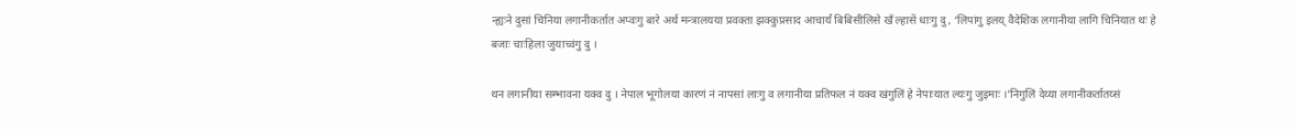न्ह्यःने दुसां चिनिया लगानीकर्तात अप्वःगु बारे अर्थ मन्त्रालयया प्रवक्ता झक्कुप्रसाद आचार्यं बिबिसीलिसे खँ ल्हासें धाःगु दु, ‘लिपांगु इलय् वैदेशिक लगानीया लागि चिनियात थः हे बजाः चाःहिला जुयाच्वंगु दु ।

थन लगानीया सम्भावना यक्व दु । नेपाल भूगोलया कारणं नं नापसां लाःगु व लगानीया प्रतिफल नं यक्व खंगुलिं हे नेपाःयात ल्यःगु जुइमाः ।’निगुलिं देय्या लगानीकर्तातय्सं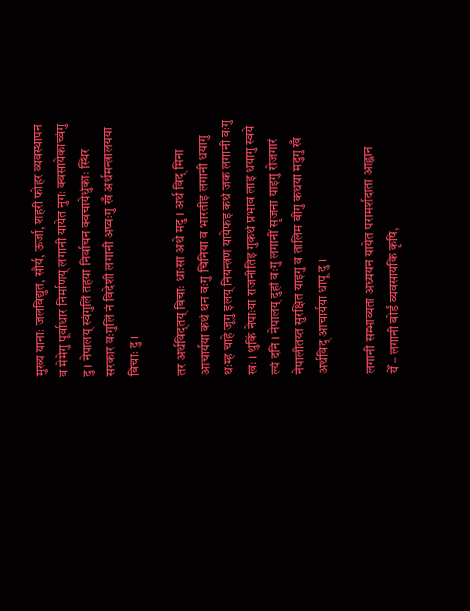मुख्य यानाः जलविद्युत, सौर्य, ऊर्जा, शहरी फोहर व्यवस्थापन व मेमेगु पूर्वाधार निर्माणय् लगानी यायेत नुगः क्वसायेकाच्वंगु दु । नेपालय् स्वंगुलिं तहया निर्वाचन क्वचायेधुंकाः स्थिर सरकार वःगुलिं नं विदेशी लगानी अप्वःगु खँ अर्थमन्त्रालयया बिचाः दु ।

तर अर्थविद्तय् बिचाः धाःसा अथे मदु । अर्थ विद् मिना आचार्यया कथं थन वःगु चिनिया व भारतीइ लगानी धयागु थःम्ह चाहे जूगु इलय् नियन्त्रण यायेफइ कथं जक लगानी वःगु खः । थुकिं नेपाःया राजनीतिइ गुकथं प्रभाव लाइ धयागु स्वये ल्यं दनि । नेपालय् दुहां वःगु लगानीं सृजना याइगु रोजगारं नेपालीतय्त सुरक्षित याइगु व तालिम बीगु कथया मदुगु खँ अर्थविद् आचार्यया धापू दु ।

लगानी सम्भाव्यता अध्ययन यायेत परामर्शदाता आह्वान
येँ – लगानी बोर्डं व्यवसायकि कृषि,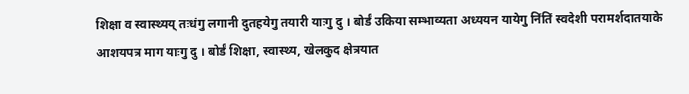शिक्षा व स्वास्थ्यय् तःधंगु लगानी दुतहयेगु तयारी याःगु दु । बोर्डं उकिया सम्भाव्यता अध्ययन यायेगु निंतिं स्वदेशी परामर्शदातयाके आशयपत्र माग याःगु दु । बोर्डं शिक्षा, स्वास्थ्य, खेलकुद क्षेत्रयात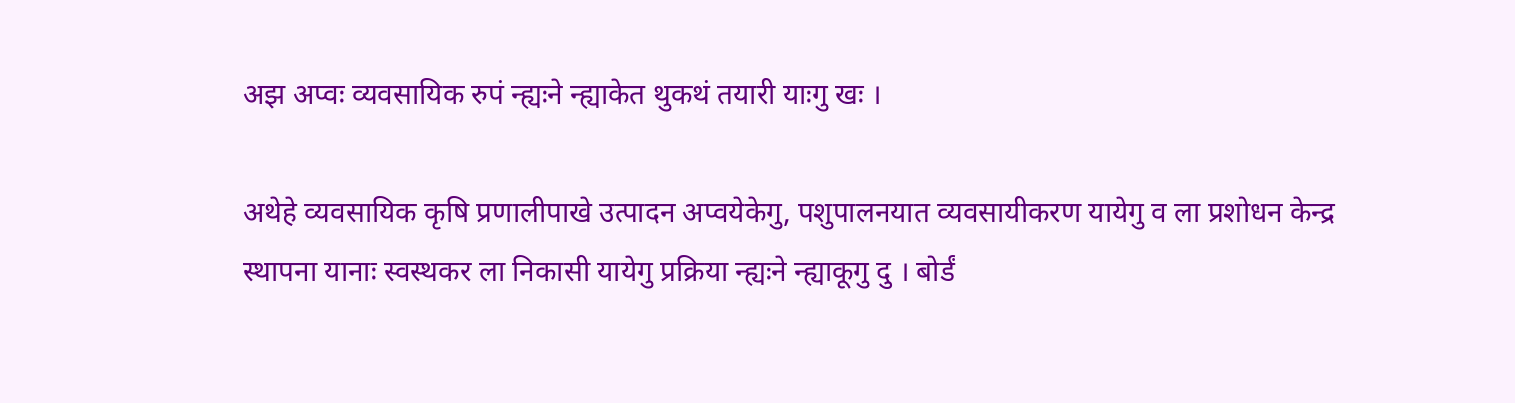अझ अप्वः व्यवसायिक रुपं न्ह्यःने न्ह्याकेत थुकथं तयारी याःगु खः ।

अथेहे व्यवसायिक कृषि प्रणालीपाखे उत्पादन अप्वयेकेगु, पशुपालनयात व्यवसायीकरण यायेगु व ला प्रशोधन केन्द्र स्थापना यानाः स्वस्थकर ला निकासी यायेगु प्रक्रिया न्ह्यःने न्ह्याकूगु दु । बोर्डं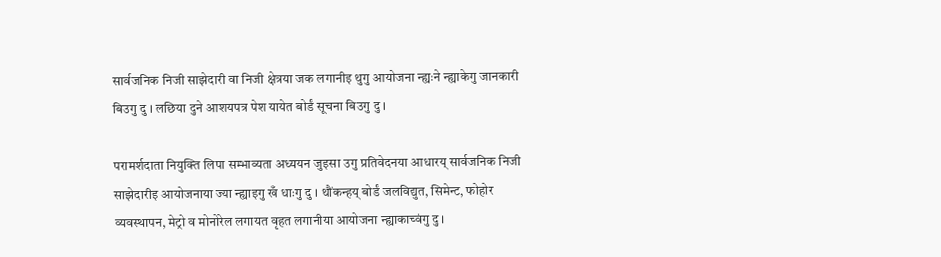सार्वजनिक निजी साझेदारी वा निजी क्षेत्रया जक लगानीइ थुगु आयोजना न्ह्यःने न्ह्याकेगु जानकारी बिउगु दु । लछिया दुने आशयपत्र पेश यायेत बोर्डं सूचना बिउगु दु ।

परामर्शदाता नियुक्ति लिपा सम्भाव्यता अध्ययन जुइसा उगु प्रतिवेदनया आधारय् सार्वजनिक निजी साझेदारीइ आयोजनाया ज्या न्ह्याइगु खँ धाःगु दु । थौंकन्हय् बोर्डं जलविद्युत, सिमेन्ट, फोहोर व्यवस्थापन, मेट्रो व मोनोरेल लगायत वृहत लगानीया आयोजना न्ह्याकाच्वंगु दु ।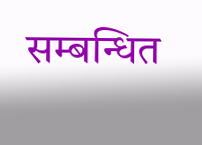सम्बन्धित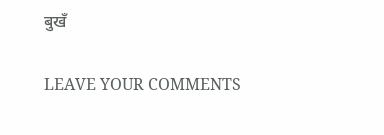बुखँ

LEAVE YOUR COMMENTS